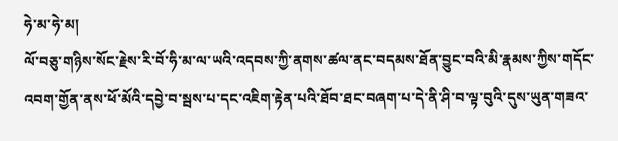ཧེ་མ་ཧེ་མ།
ལོ་བཅུ་གཉིས་སོང་རྗེས་རི་བོ་ཧི་མ་ལ་ཡའི་འདབས་ཀྱི་ནགས་ཚལ་ནང་བདམས་ཐོན་བྱུང་བའི་མི་རྣམས་ཀྱིས་གདོང་འབག་གྱོན་ནས་ཕོ་མོའི་དབྱེ་བ་སྦས་པ་དང་འཇིག་རྟེན་པའི་ཐོབ་ཐང་བཞག་པ་དེ་ནི་ཤི་བ་ལྟ་བུའི་དུས་ཡུན་གཟའ་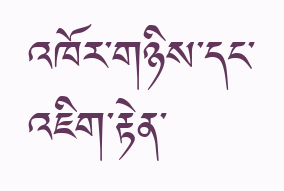འཁོར་གཉིས་དང་འཇིག་རྟེན་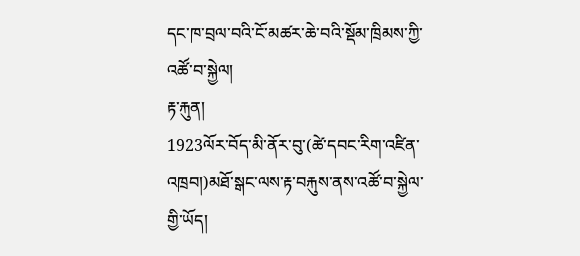དང་ཁ་བྲལ་བའི་ངོ་མཚར་ཆེ་བའི་སྡོམ་ཁྲིམས་ཀྱི་འཚོ་བ་སྐྱེལ།
རྟ་རྐུན།
1923ལོར་བོད་མི་ནོར་བུ་(ཚེ་དབང་རིག་འཛིན་འཁྲབ།)མཐོ་སྒང་ལས་རྟ་བརྐུས་ནས་འཚོ་བ་སྐྱེལ་གྱི་ཡོད།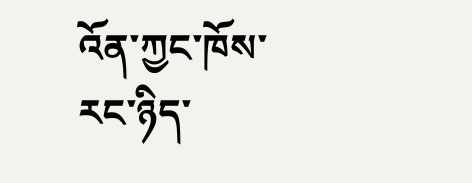འོན་ཀྱང་ཁོས་རང་ཉིད་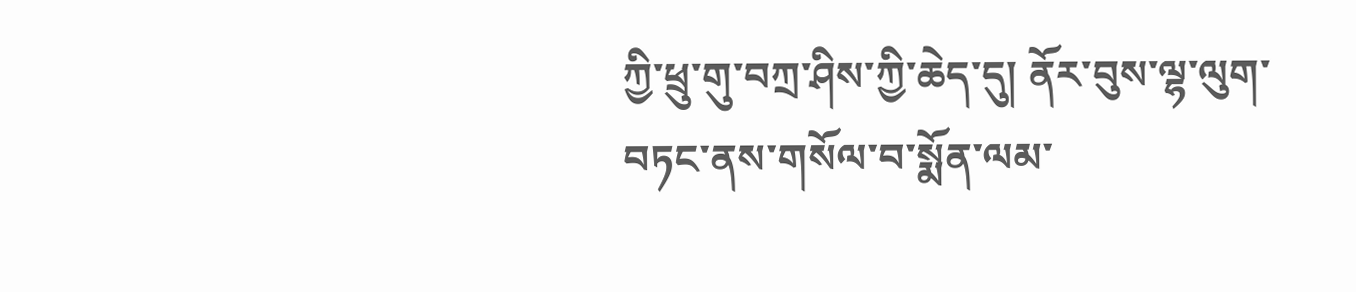ཀྱི་ཕྲུ་གུ་བཀྲ་ཤིས་ཀྱི་ཆེད་དུ། ནོར་བུས་ལྷ་ལུག་བཏང་ནས་གསོལ་བ་སྨོན་ལམ་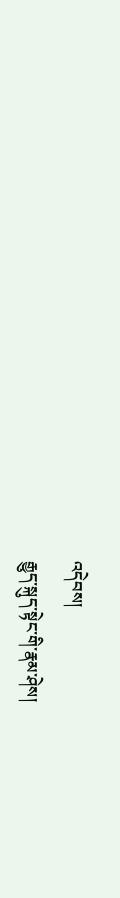འདེབས།
རྒྱུད་སྐུད་སྟེང་གི་རྣམ་ཤེས།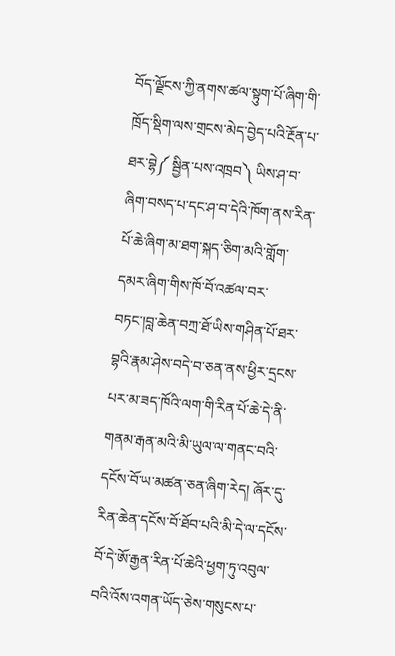བོད་ལྗོངས་ཀྱི་ནགས་ཚལ་སྟུག་པོ་ཞིག་གི་ཁྲོད་སྡིག་ལས་གྲངས་མེད་བྱེད་པའི་རྔོན་པ་ཐར་བྷེ༼ སྦྱིན་པས་འཁྲབ༽ ཡིས་ཤ་བ་ཞིག་བསད་པ་དང་ཤ་བ་དེའི་ཁོག་ནས་རིན་པོ་ཆེ་ཞིག་མ་ཐག་སྐད་ཅིག་མའི་གློག་དམར་ཞིག་གིས་ཁོ་བོ་འཚལ་བར་བཏང་།བླ་ཆེན་བཀྲ་ཐོ་ཡིས་གཤིན་པོ་ཐར་བྷའི་རྣམ་ཤེས་བདེ་བ་ཅན་ནས་ཕྱིར་དྲངས་པར་མ་ཟད་ཁོའི་ལག་གི་རིན་པོ་ཆེ་དེ་ནི་གནམ་རྒན་མའི་མི་ཡུལ་ལ་གནང་བའི་དངོས་བོ་ཡ་མཚན་ཅན་ཞིག་རེད། ཞོར་དུ་རིན་ཆེན་དངོས་བོ་ཐོབ་པའི་མི་དེ་ལ་དངོས་བོ་དེ་ཨོ་རྒྱན་རིན་པོ་ཆེའི་ཕྱག་ཏུ་འབུལ་བའི་འོས་འགན་ཡོད་ཅེས་གསུངས་པ་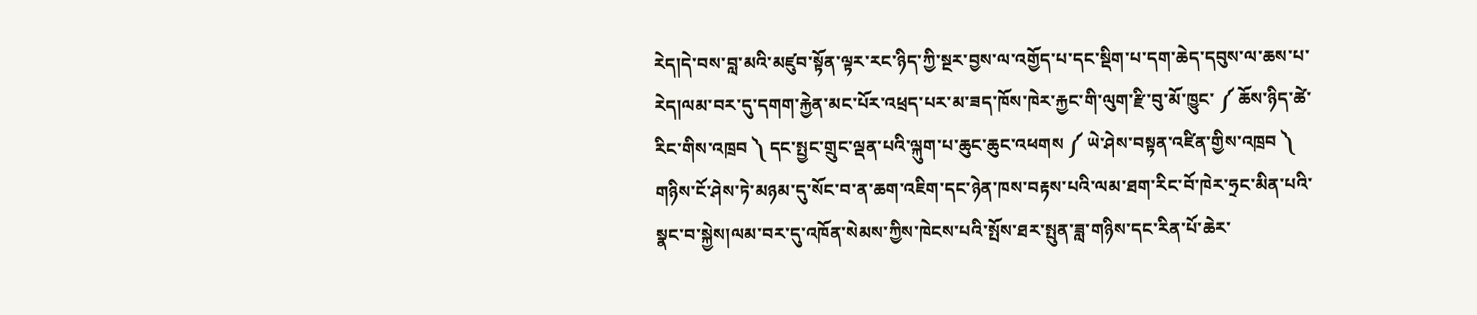རེད།དེ་བས་བླ་མའི་མཛུབ་སྟོན་ལྟར་རང་ཉིད་ཀྱི་སྔར་བྱས་ལ་འགྱོད་པ་དང་སྡིག་པ་དག་ཆེད་དབུས་ལ་ཆས་པ་རེད།ལམ་བར་དུ་དགག་རྐྱེན་མང་པོར་འཕྲད་པར་མ་ཟད་ཁོས་ཁེར་རྐྱང་གི་ལུག་རྫི་བུ་མོ་ཁྱུང་ ༼ ཆོས་ཉིད་ཚེ་རིང་གིས་འཁྲབ ༽ དང་སྤྱང་གྲུང་ལྡན་པའི་ལྐུག་པ་ཆུང་ཆུང་འཕགས ༼ ཡེ་ཤེས་བསྟན་འཛིན་གྱིས་འཁྲབ ༽ གཉིས་ངོ་ཤེས་ཏེ་མཉམ་དུ་སོང་བ་ན་ཆག་འཇིག་དང་ཉེན་ཁས་བརྟས་པའི་ལམ་ཐག་རིང་བོ་ཁེར་ཧྲང་མིན་པའི་སྣང་བ་སྐྱེས།ལམ་བར་དུ་འཁོན་སེམས་ཀྱིས་ཁེངས་པའི་སྤོས་ཐར་སྤུན་ཟླ་གཉིས་དང་རིན་པོ་ཆེར་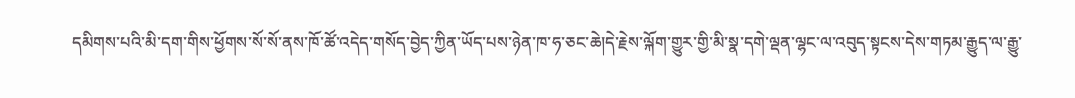དམིགས་པའི་མི་དག་གིས་ཕྱོགས་སོ་སོ་ནས་ཁོ་ཚོ་འདེད་གསོད་བྱེད་ཀྱིན་ཡོད་པས་ཉེན་ཁ་ཧ་ཅང་ཆེ།དེ་རྗེས་ལྐོག་གྱུར་གྱི་མི་སྣ་དགེ་ལྡན་ལྷང་ལ་འབུད་སྟངས་དེས་གཏམ་རྒྱུད་ལ་རྒྱུ་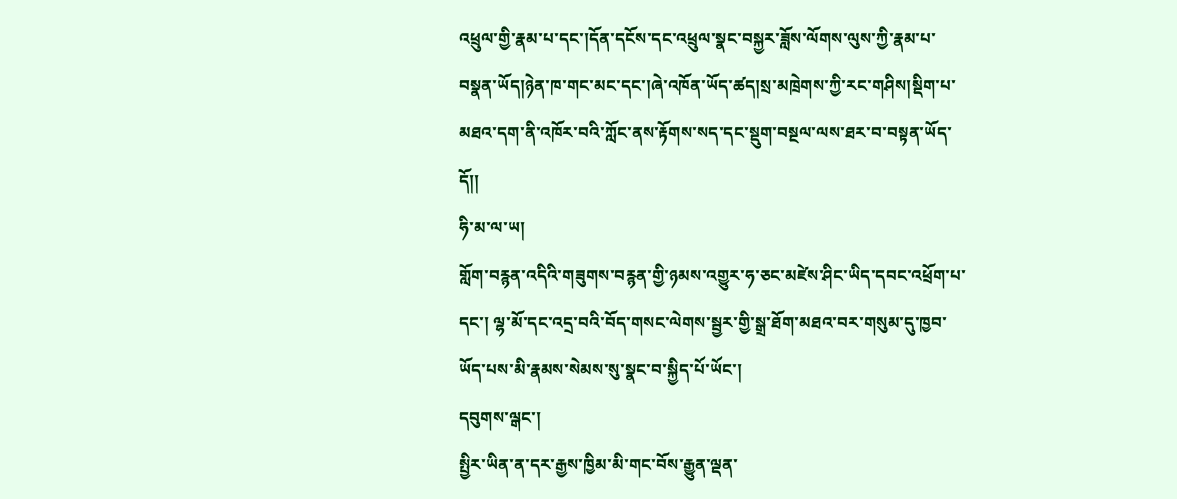འཕྲུལ་གྱི་རྣམ་པ་དང་།དོན་དངོས་དང་འཕྲུལ་སྣང་བསྐྱར་ཟློས་ལོགས་ལུས་ཀྱི་རྣམ་པ་བསྣན་ཡོད།ཉེན་ཁ་གང་མང་དང་།ཞེ་འཁོན་ཡོད་ཚད།སྲ་མཁྲེགས་ཀྱི་རང་གཤིས།སྡིག་པ་མཐའ་དག་ནི་འཁོར་བའི་ཀློང་ནས་རྟོགས་སད་དང་སྡུག་བསྔལ་ལས་ཐར་བ་བསྟན་ཡོད་དོ།།
ཧི་མ་ལ་ཡ།
གློག་བརྙན་འདིའི་གཟུགས་བརྙན་གྱི་ཉམས་འགྱུར་ཧ་ཅང་མཛེས་ཤིང་ཡིད་དབང་འཕྲོག་པ་དང་། ལྷ་མོ་དང་འདྲ་བའི་བོད་གསང་ལེགས་སྦྱར་གྱི་སྒྲ་ཐོག་མཐའ་བར་གསུམ་དུ་ཁྱབ་ཡོད་པས་མི་རྣམས་སེམས་སུ་སྣང་བ་སྐྱིད་པོ་ཡོང་།
དབུགས་ལྒང་།
སྤྱིར་ཡིན་ན་དར་རྒྱས་ཁྱིམ་མི་གང་བོས་རྒྱུན་ལྡན་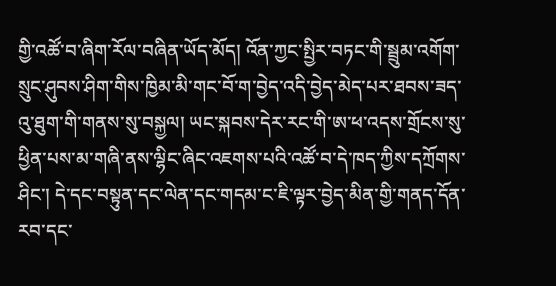གྱི་འཚོ་བ་ཞིག་རོལ་བཞིན་ཡོད་མོད། འོན་ཀྱང་སྤྱིར་བཏང་གི་སྦྲུམ་འགོག་སྲུང་ཤུབས་ཤིག་གིས་ཁྱིམ་མི་གང་བོ་ག་བྱེད་འདི་བྱེད་མེད་པར་ཐབས་ཟད་འུ་ཐུག་གི་གནས་སུ་བསྐྱལ། ཡང་སྐབས་དེར་རང་གི་ཨ་ཕ་འདས་གྲོངས་སུ་ཕྱིན་པས་མ་གཞི་ནས་ལྷིང་ཞིང་འཇགས་པའི་འཚོ་བ་དེ་ཁད་ཀྱིས་དཀྲོགས་ཤིང་། དེ་དང་བསྟུན་དང་ལེན་དང་གདམ་ང་ཇི་ལྟར་བྱེད་མིན་གྱི་གནད་དོན་རབ་དང་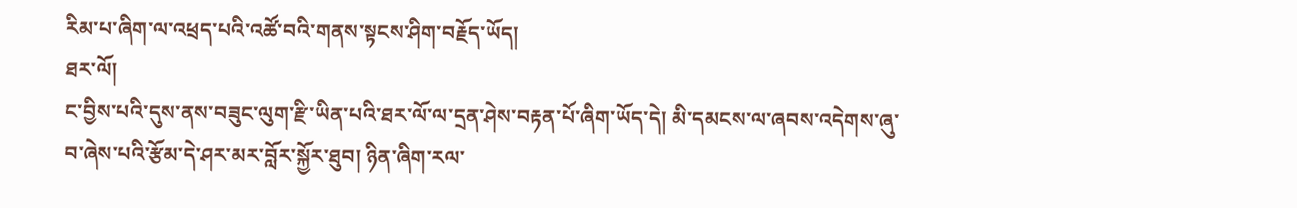རིམ་པ་ཞིག་ལ་འཕྲད་པའི་འཚོ་བའི་གནས་སྟངས་ཤིག་བརྗོད་ཡོད།
ཐར་ལོ།
ང་བྱིས་པའི་དུས་ནས་བཟུང་ལུག་རྫི་ཡིན་པའི་ཐར་ལོ་ལ་དྲན་ཤེས་བརྟན་པོ་ཞིག་ཡོད་དེ། མི་དམངས་ལ་ཞབས་འདེགས་ཞུ་བ་ཞེས་པའི་རྩོམ་དེ་ཤར་མར་བློར་སྐྱོར་ཐུབ། ཉིན་ཞིག་རལ་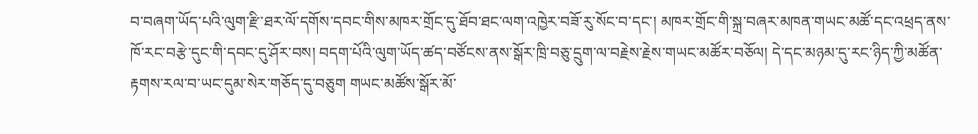བ་བཞག་ཡོད་པའི་ལུག་རྫི་ཐར་ལོ་དགོས་དབང་གིས་མཁར་གྲོང་དུ་ཐོབ་ཐང་ལག་འཁྱེར་བཟོ་རུ་སོང་བ་དང་། མཁར་གྲོང་གི་སྐྲ་བཞར་མཁན་གཡང་མཚོ་དང་འཕྲད་ནས་ཁོ་རང་བརྩེ་དུང་གི་དབང་དུ་ཤོར་བས། བདག་པོའི་ལུག་ཡོད་ཚད་བཙོངས་ནས་སྒོར་ཁྲི་བཅུ་དྲུག་ལ་བརྗེས་རྗེས་གཡང་མཚོར་བཅོལ། དེ་དང་མཉམ་དུ་རང་ཉིད་ཀྱི་མཚོན་རྟགས་རལ་བ་ཡང་དུམ་སེར་གཅོད་དུ་བཅུག གཡང་མཚོས་སྒོར་མོ་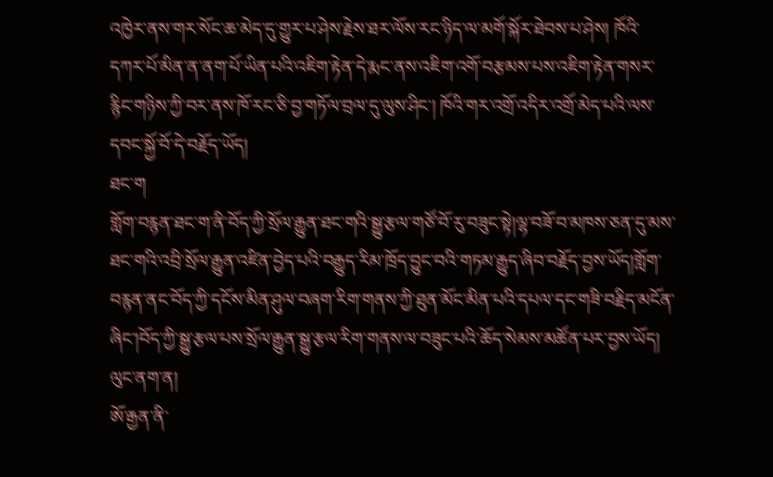འཁྱེར་ནས་གར་སོང་ཆ་མེད་དུ་གྱུར་པ་ཤེས་རྗེས་ཐར་ལོས་རང་ཉིད་ལ་མགོ་སྐོར་ཐེབས་པ་ཤེས། ཁོའི་དཀར་པོ་མིན་ན་ནག་པོ་ཡིན་པའི་འཇིག་རྟེན་དེ་རྨང་ནས་འཇིག་འགོ་བརྩམས་པས་འཇིག་རྟེན་གསར་རྙིང་གཉིས་ཀྱི་བར་ནས་ཁོ་རང་ཅི་བྱ་གཏོལ་བྲལ་དུ་ལུས་ཤིང་། ཁོའི་གར་འགྲོ་འདིར་འགྲོ་མེད་པའི་ལས་དབང་སྐྱོ་བོ་དེ་བརྗོད་ཡོད།
ཐང་ག
གློག་བརྙན་ཐང་ག་ནི་བོད་ཀྱི་སྲོལ་རྒྱུན་ཐང་གའི་སྒྱུ་རྩལ་གཙོ་བོ་རུ་བཟུང་སྟེ།ལྷ་བཟོ་བ་མཁས་ཅན་དུ་མས་ཐང་གའི་འབྲི་སྲོལ་རྒྱུན་འཛིན་བྱེད་པའི་བརྒྱུད་རིམ་ཁྲོད་བྱུང་བའི་གཏམ་རྒྱུད་ཞིབ་བརྗོད་བྱས་ཡོད།གློག་བརྙན་ནང་བོད་ཀྱི་དངོས་མིན་ཤུལ་བཞག་རིག་གནས་ཀྱི་ཐུན་མོང་མིན་པའི་དཔལ་དང་གཟི་བརྗིད་མངོན་ཞིང་།བོད་ཀྱི་སྒྱུ་རྩལ་པས་སྲོལ་རྒྱུན་སྒྱུ་རྩལ་རིག་གནས་ལ་བཟུང་པའི་ཆོད་སེམས་མཚོན་པར་བྱས་ཡོད།
ལུང་ནག་ན།
ཨོ་རྒྱན་ནི་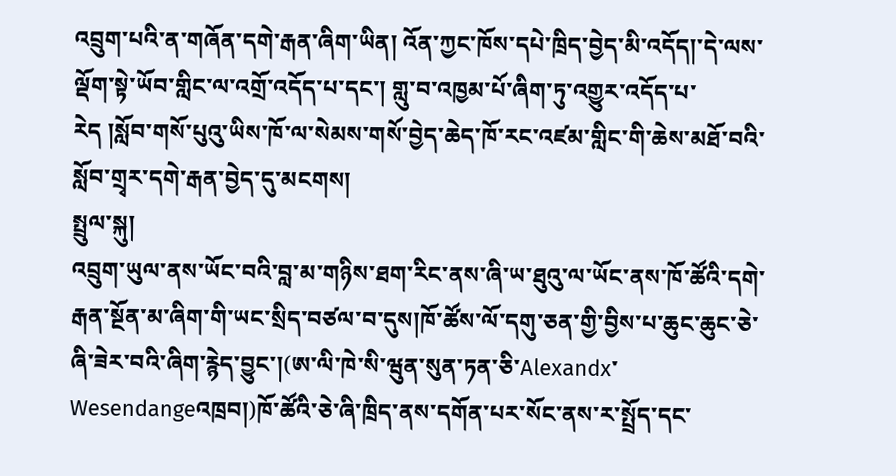འབྲུག་པའི་ན་གཞོན་དགེ་རྒན་ཞིག་ཡིན། འོན་ཀྱང་ཁོས་དཔེ་ཁྲིད་བྱེད་མི་འདོད།་དེ་ལས་ལྡོག་སྟེ་ཡོབ་གླིང་ལ་འགྲོ་འདོད་པ་དང་། གླུ་བ་འཁྱམ་པོ་ཞིག་ཏུ་འགྱུར་འདོད་པ་རེད །སློབ་གསོ་པུའུ་ཡིས་ཁོ་ལ་སེམས་གསོ་བྱེད་ཆེད་ཁོ་རང་འཛམ་གླིང་གི་ཆེས་མཐོ་བའི་སློབ་གྲྭར་དགེ་རྒན་བྱེད་དུ་མངགས།
སྤྲུལ་སྐུ།
འབྲུག་ཡུལ་ནས་ཡོང་བའི་བླ་མ་གཉིས་ཐག་རིང་ནས་ཞི་ཡ་ཐུའུ་ལ་ཡོང་ནས་ཁོ་ཚོའི་དགེ་རྒན་སྔོན་མ་ཞིག་གི་ཡང་སྲིད་བཙལ་བ་དུས།ཁོ་ཚོས་ལོ་དགུ་ཅན་གྱི་བྱིས་པ་ཆུང་ཆུང་ཅེ་ཞི་ཟེར་བའི་ཞིག་རྙེད་བྱུང་།(ཨ་ལི་ཁེ་སི་ཝུན་སུན་ཏན་ཅི་Alexandx་Wesendangeའཁྲབ།)ཁོ་ཚོའི་ཅེ་ཞི་ཁྲིད་ནས་དགོན་པར་སོང་ནས་ར་སྤྲོད་དང་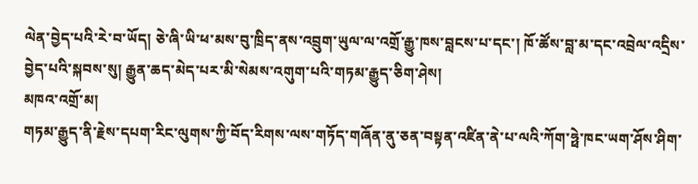ལེན་བྱེད་པའི་རེ་བ་ཡོད། ཅེ་ཞི་ཡི་ཕ་མས་བུ་ཁྲིད་ནས་འབྲུག་ཡུལ་ལ་འགྲོ་རྒྱུ་ཁས་བླངས་པ་དང་། ཁོ་ཚོས་བླ་མ་དང་འབྲེལ་འདྲིས་བྱེད་པའི་སྐབས་སུ། རྒྱུན་ཆད་མེད་པར་མི་སེམས་འགུག་པའི་གཏམ་རྒྱུད་ཅིག་ཤེས།
མཁའ་འགྲོ་མ།
གཏམ་རྒྱུད་ནི་རྗེས་དཔག་རིང་ལུགས་ཀྱི་བོད་རིགས་ལས་གཏོད་གཞོན་ནུ་ཅན་བསྟན་འཛིན་ནེ་པ་ལའི་ཀོག་ཧྥེ་ཁང་ཡག་ཤོས་ཤིག་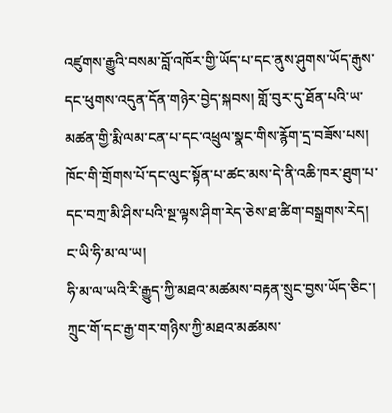འཛུགས་རྒྱུའི་བསམ་བློ་འཁོར་གྱི་ཡོད་པ་དང་ནུས་ཤུགས་ཡོད་རྒུས་དང་ཕུགས་འདུན་དོན་གཉེར་བྱེད་སྐབས། གློ་བུར་དུ་ཐོན་པའི་ཡ་མཚན་གྱི་རྨི་ལམ་ངན་པ་དང་འཕྲུལ་སྣང་གིས་རྙོག་དྲ་བཟོས་པས། ཁོང་གི་གྲོགས་པོ་དང་ལུང་སྟོན་པ་ཚང་མས་དེ་ནི་འཆི་ཁར་ཐུག་པ་དང་བཀྲ་མི་ཤིས་པའི་སྔ་ལྟས་ཤིག་རེད་ཅེས་ཐ་ཚིག་བསྒྲགས་རེད།
ང་ཡི་ཧི་མ་ལ་ཡ།
ཧི་མ་ལ་ཡའི་རི་རྒྱུད་ཀྱི་མཐའ་མཚམས་བརྟན་སྲུང་བྱས་ཡོད་ཅིང་། ཀྲུང་གོ་དང་རྒྱ་གར་གཉིས་ཀྱི་མཐའ་མཚམས་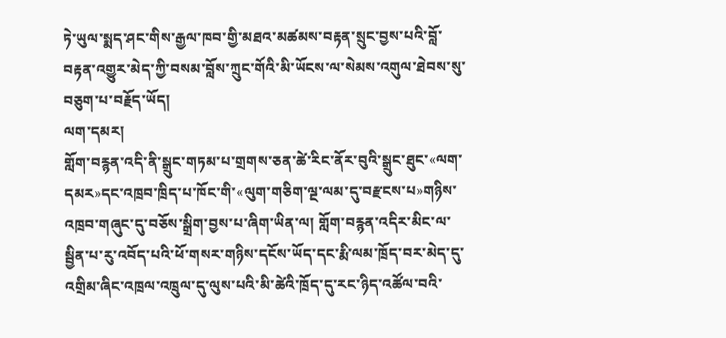ཏེ་ཡུལ་སྨད་ཤང་གིས་རྒྱལ་ཁབ་གྱི་མཐའ་མཚམས་བརྟན་སྲུང་བྱས་པའི་བློ་བརྟན་འགྱུར་མེད་ཀྱི་བསམ་བློས་ཀྲུང་གོའི་མི་ཡོངས་ལ་སེམས་འགུལ་ཐེབས་སུ་བཅུག་པ་བརྗོད་ཡོད།
ལག་དམར།
གློག་བརྙན་འདི་ནི་སྒྲུང་གཏམ་པ་གྲགས་ཅན་ཚེ་རིང་ནོར་བུའི་སྒྲུང་ཐུང་«ལག་དམར»དང་འཁྲབ་ཁྲིད་པ་ཁོང་གི་«ལུག་གཅིག་ལྔ་ལམ་དུ་བརྫངས་པ»གཉིས་འཁྲབ་གཞུང་དུ་བཅོས་སྒྲིག་བྱས་པ་ཞིག་ཡིན་ལ། གློག་བརྙན་འདིར་མིང་ལ་སྦྱིན་པ་རུ་འབོད་པའི་ཕོ་གསར་གཉིས་དངོས་ཡོད་དང་རྨི་ལམ་ཁྲོད་བར་མེད་དུ་འགྲིམ་ཞིང་འཁྲལ་འཁྲུལ་དུ་ལུས་པའི་མི་ཚེའི་ཁྲོད་དུ་རང་ཉིད་འཚོལ་བའི་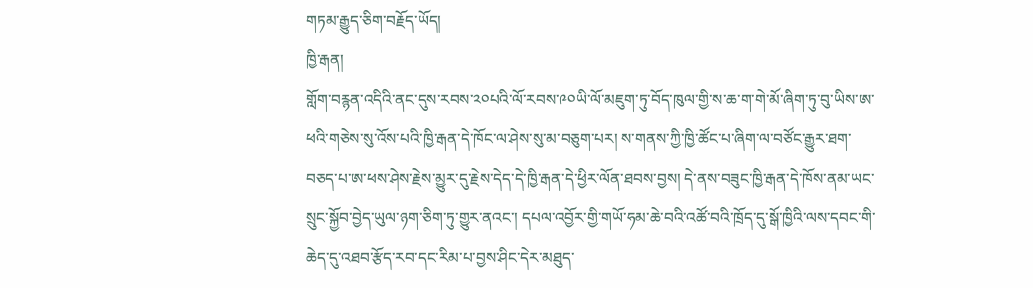གཏམ་རྒྱུད་ཅིག་བརྗོད་ཡོད།
ཁྱི་རྒན།
གློག་བརྙན་འདིའི་ནང་དུས་རབས་༢༠པའི་ལོ་རབས་༩༠ཡི་ལོ་མཇུག་ཏུ་བོད་ཁུལ་གྱི་ས་ཆ་ག་གེ་མོ་ཞིག་ཏུ་བུ་ཡིས་ཨ་ཕའི་གཅེས་སུ་འོས་པའི་ཁྱི་རྒན་དེ་ཁོང་ལ་ཤེས་སུ་མ་བཅུག་པར། ས་གནས་ཀྱི་ཁྱི་ཚོང་པ་ཞིག་ལ་བཙོང་རྒྱུར་ཐག་བཅད་པ་ཨ་ཕས་ཤེས་རྗེས་མྱུར་དུ་རྗེས་དེད་དེ་ཁྱི་རྒན་དེ་ཕྱིར་ལོན་ཐབས་བྱས། དེ་ནས་བཟུང་ཁྱི་རྒན་དེ་ཁོས་ནམ་ཡང་སྲུང་སྐྱོབ་བྱེད་ཡུལ་ཉག་ཅིག་ཏུ་གྱུར་ནའང་། དཔལ་འབྱོར་གྱི་གཡོ་ཧམ་ཆེ་བའི་འཚོ་བའི་ཁྲོད་དུ་སྒོ་ཁྱིའི་ལས་དབང་གི་ཆེད་དུ་འཐབ་རྩོད་རབ་དང་རིམ་པ་བྱས་ཤིང་དེར་མཐུད་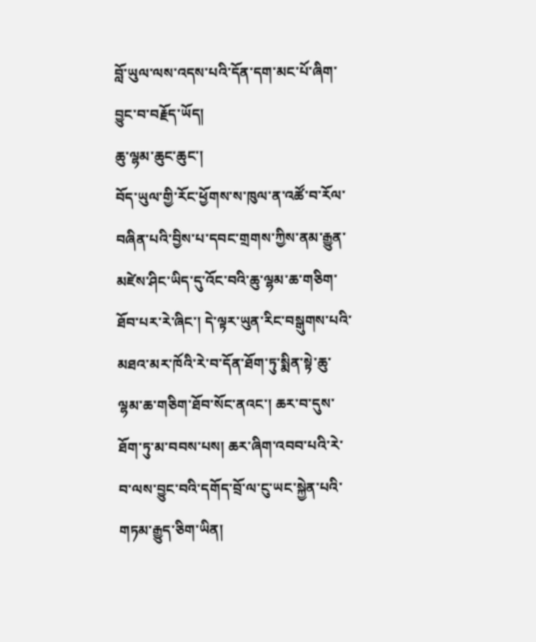བློ་ཡུལ་ལས་འདས་པའི་དོན་དག་མང་པོ་ཞིག་བྱུང་བ་བརྗོད་ཡོད།
ཆུ་ལྷམ་ཆུང་ཆུང་།
བོད་ཡུལ་གྱི་རོང་ཕྱོགས་ས་ཁུལ་ན་འཚོ་བ་རོལ་བཞིན་པའི་བྱིས་པ་དབང་གྲགས་ཀྱིས་ནམ་རྒྱུན་མཛེས་ཤིང་ཡིད་དུ་འོང་བའི་ཆུ་ལྷམ་ཆ་གཅིག་ཐོབ་པར་རེ་ཞིང་། དེ་ལྟར་ཡུན་རིང་བསྒུགས་པའི་མཐའ་མར་ཁོའི་རེ་བ་དོན་ཐོག་ཏུ་སྨིན་སྟེ་ཆུ་ལྷམ་ཆ་གཅིག་ཐོབ་སོང་ནའང་། ཆར་བ་དུས་ཐོག་ཏུ་མ་བབས་པས། ཆར་ཞིག་འབབ་པའི་རེ་བ་ལས་བྱུང་བའི་དགོད་བྲོ་ལ་ངུ་ཡང་སྐྱེན་པའི་གཏམ་རྒྱུད་ཅིག་ཡིན།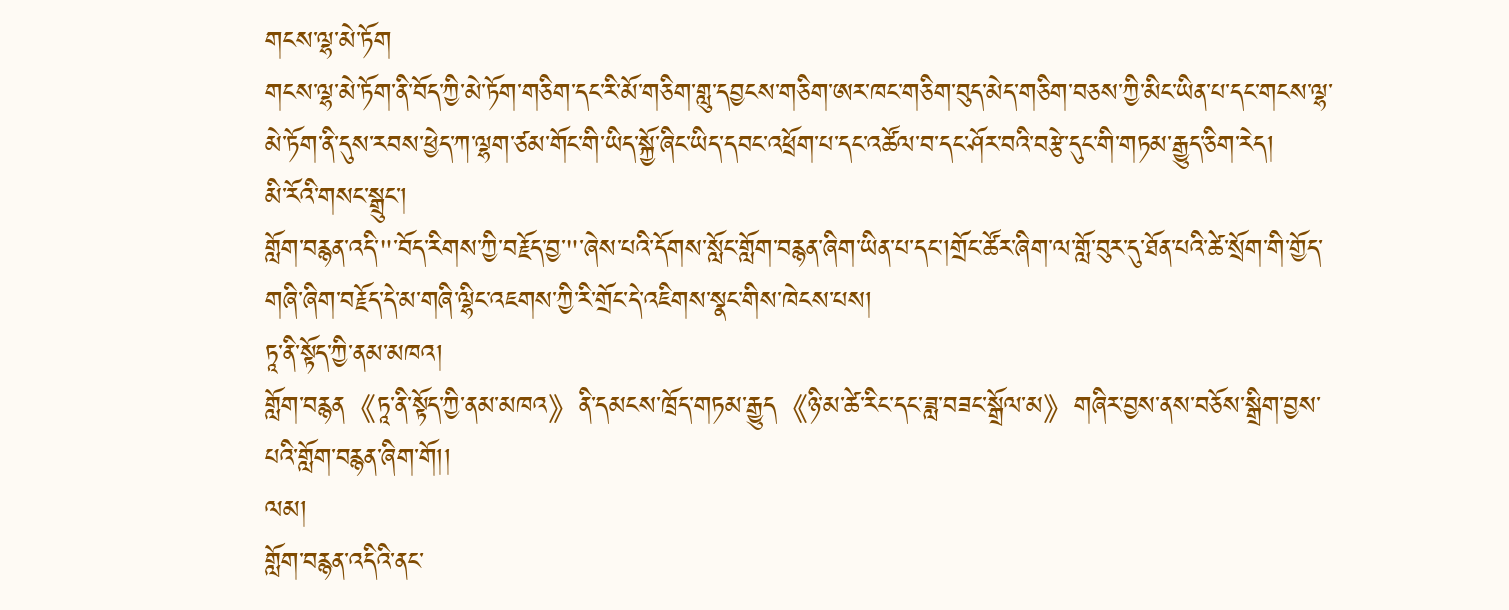གངས་ལྷ་མེ་ཏོག
གངས་ལྷ་མེ་ཏོག་ནི་བོད་ཀྱི་མེ་ཏོག་གཅིག་དང་རི་མོ་གཅིག་གླུ་དབྱངས་གཅིག་ཨར་ཁང་གཅིག་བུད་མེད་གཅིག་བཅས་ཀྱི་མིང་ཡིན་པ་དང་གངས་ལྷ་མེ་ཏོག་ནི་དུས་རབས་ཕྱེད་ཀ་ལྷག་ཙམ་གོང་གི་ཡིད་སྐྱོ་ཞིང་ཡིད་དབང་འཕྲོག་པ་དང་འཚོལ་བ་དང་ཤོར་བའི་བརྩེ་དུང་གི་གཏམ་རྒྱུད་ཅིག་རེད།
མི་རོའི་གསང་སྒྲུང་།
གློག་བརྙན་འདི་"་བོད་རིགས་ཀྱི་བརྗོད་བྱ་"་ཞེས་པའི་དོགས་སློང་གློག་བརྙན་ཞིག་ཡིན་པ་དང་།གྲོང་ཚོར་ཞིག་ལ་གློ་བུར་དུ་ཐོན་པའི་ཚེ་སྲོག་གི་གྱོད་གཞི་ཞིག་བརྗོད་དེ་མ་གཞི་ལྷིང་འཇགས་ཀྱི་རི་གྲོང་དེ་འཇིགས་སྣང་གིས་ཁེངས་པས།
ཏཱ་ནི་སྟོད་ཀྱི་ནམ་མཁའ།
གློག་བརྙན《ཏཱ་ནི་སྟོད་ཀྱི་ནམ་མཁའ》ནི་དམངས་ཁྲོད་གཏམ་རྒྱུད《ཉི་མ་ཚེ་རིང་དང་ཟླ་བཟང་སྒྲོལ་མ》གཞིར་བྱས་ནས་བཅོས་སྒྲིག་བྱས་པའི་གློག་བརྙན་ཞིག་གོ།།
ལམ།
གློག་བརྙན་འདིའི་ནང་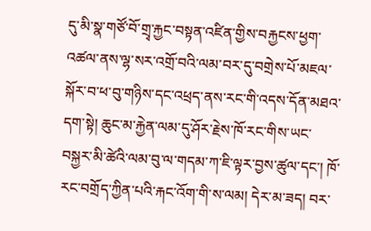དུ་མི་སྣ་གཙོ་བོ་གྲྭ་རྐྱང་བསྟན་འཛིན་གྱིས་བརྐྱངས་ཕྱག་འཚལ་ནས་ལྷ་སར་འགྲོ་བའི་ལམ་བར་དུ་བགྲེས་པོ་མཇལ་སྐོར་བ་ཕ་བུ་གཉིས་དང་འཕྲད་ནས་རང་གི་འདས་དོན་མཐའ་དག་སྟེ། ཆུང་མ་རྐྱེན་ལམ་དུ་ཤོར་རྗེས་ཁོ་རང་གིས་ཡང་བསྐྱར་མི་ཚེའི་ལམ་བུ་ལ་གདམ་ཀ་ཇི་ལྟར་བྱས་ཚུལ་དང་། ཁོ་རང་བགྲོད་ཀྱིན་པའི་རྐང་འོག་གི་ས་ལམ། དེར་མ་ཟད། བར་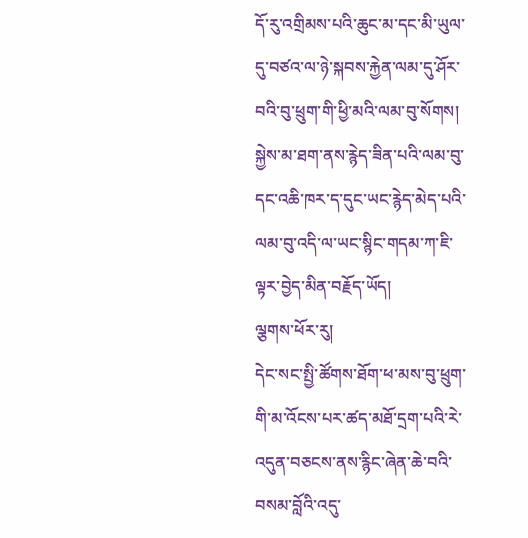དོ་རུ་འགྲིམས་པའི་ཆུང་མ་དང་མི་ཡུལ་དུ་བཙའ་ལ་ཉེ་སྐབས་རྐྱེན་ལམ་དུ་ཤོར་བའི་བུ་ཕྲུག་གི་ཕྱི་མའི་ལམ་བུ་སོགས། སྐྱེས་མ་ཐག་ནས་རྙེད་ཟིན་པའི་ལམ་བུ་དང་འཆི་ཁར་ད་དུང་ཡང་རྙེད་མེད་པའི་ལམ་བུ་འདི་ལ་ཡང་སྙིང་གདམ་ཀ་ཇི་ལྟར་བྱེད་མིན་བརྗོད་ཡོད།
ལྕགས་ཕོར་རུ།
དེང་སང་སྤྱི་ཚོགས་ཐོག་ཕ་མས་བུ་ཕྲུག་གི་མ་འོངས་པར་ཚད་མཐོ་དྲག་པའི་རེ་འདུན་བཅངས་ནས་རྙིང་ཞེན་ཆེ་བའི་བསམ་བློའི་འདུ་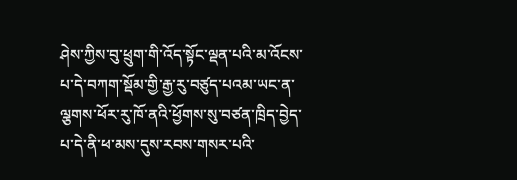ཤེས་ཀྱིས་བུ་ཕྲུག་གི་འོད་སྟོང་ལྡན་པའི་མ་འོངས་པ་དེ་བཀག་སྡོམ་གྱི་རྒྱ་རུ་བཙུད་པའམ་ཡང་ན་ལྕགས་ཕོར་རུ་ཁོ་ནའི་ཕྱོགས་སུ་བཙན་ཁྲིད་བྱེད་པ་དེ་ནི་ཕ་མས་དུས་རབས་གསར་པའི་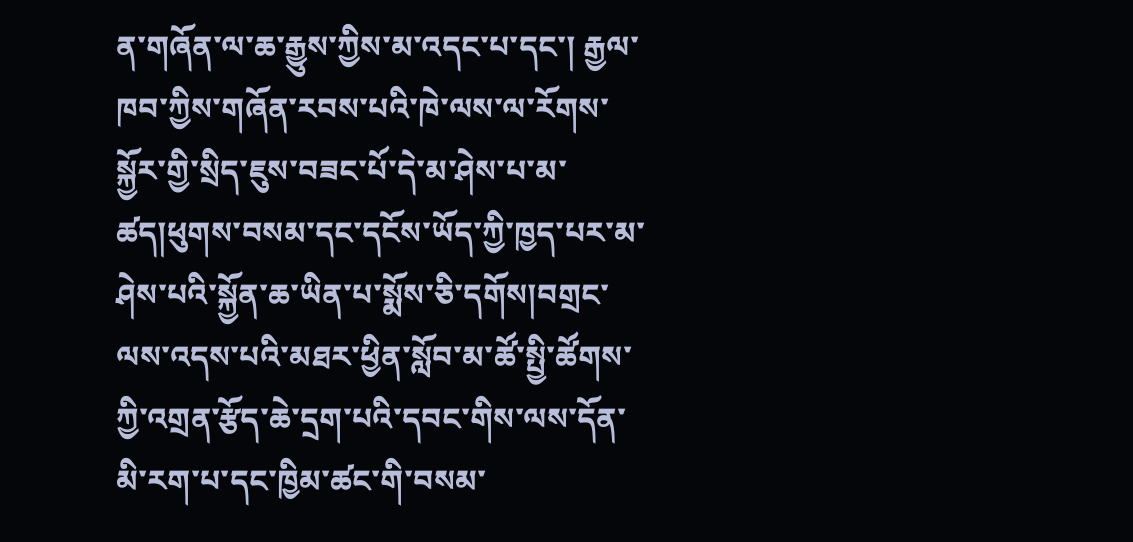ན་གཞོན་ལ་ཆ་རྒྱུས་ཀྱིས་མ་འདང་པ་དང་། རྒྱལ་ཁབ་ཀྱིས་གཞོན་རབས་པའི་ཁེ་ལས་ལ་རོགས་སྐྱོར་གྱི་སྲིད་ཇུས་བཟང་པོ་དེ་མ་ཤེས་པ་མ་ཚད།ཕུགས་བསམ་དང་དངོས་ཡོད་ཀྱི་ཁྱད་པར་མ་ཤེས་པའི་སྐྱོན་ཆ་ཡིན་པ་སྨོས་ཅི་དགོས།བགྲང་ལས་འདས་པའི་མཐར་ཕྱིན་སློབ་མ་ཚོ་སྤྱི་ཚོགས་ཀྱི་འགྲན་རྩོད་ཆེ་དྲག་པའི་དབང་གིས་ལས་དོན་མི་རག་པ་དང་ཁྱིམ་ཚང་གི་བསམ་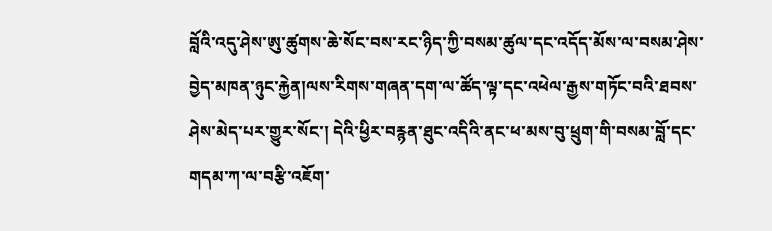བློའི་འདུ་ཤེས་ཨུ་ཚུགས་ཆེ་སོང་བས་རང་ཉིད་ཀྱི་བསམ་ཚུལ་དང་འདོད་མོས་ལ་བསམ་ཤེས་བྱེད་མཁན་ཉུང་རྐྱེན།ལས་རིགས་གཞན་དག་ལ་ཚོད་ལྟ་དང་འཕེལ་རྒྱས་གཏོང་བའི་ཐབས་ཤེས་མེད་པར་གྱུར་སོང་། དེའི་ཕྱིར་བརྙན་ཐུང་འདིའི་ནང་ཕ་མས་བུ་ཕྲུག་གི་བསམ་བློ་དང་གདམ་ཀ་ལ་བརྩི་འཇོག་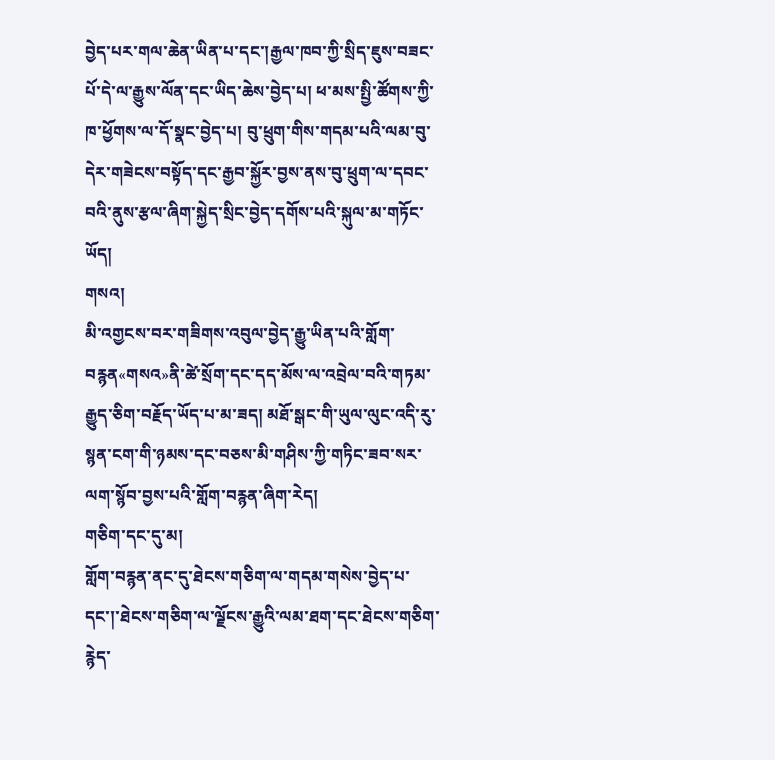བྱེད་པར་གལ་ཆེན་ཡིན་པ་དང་།རྒྱལ་ཁབ་ཀྱི་སྲིད་ཇུས་བཟང་པོ་དེ་ལ་རྒྱུས་ལོན་དང་ཡིད་ཆེས་བྱེད་པ། ཕ་མས་སྤྱི་ཚོགས་ཀྱི་ཁ་ཕྱོགས་ལ་དོ་སྣང་བྱེད་པ། བུ་ཕྲུག་གིས་གདམ་པའི་ལམ་བུ་དེར་གཟེངས་བསྟོད་དང་རྒྱབ་སྐྱོར་བྱས་ནས་བུ་ཕྲུག་ལ་དབང་བའི་ནུས་རྩལ་ཞིག་སྐྱེད་སྲིང་བྱེད་དགོས་པའི་སྐུལ་མ་གཏོང་ཡོད།
གསའ།
མི་འགྱངས་བར་གཟིགས་འབུལ་བྱེད་རྒྱུ་ཡིན་པའི་གློག་བརྙན«གསའ»ནི་ཚེ་སྲོག་དང་དད་མོས་ལ་འབྲེལ་བའི་གཏམ་རྒྱུད་ཅིག་བརྗོད་ཡོད་པ་མ་ཟད། མཐོ་སྒང་གི་ཡུལ་ལུང་འདི་རུ་སྙན་ངག་གི་ཉམས་དང་བཅས་མི་གཤིས་ཀྱི་གཏིང་ཟབ་སར་ལག་སྙོབ་བྱས་པའི་གློག་བརྙན་ཞིག་རེད།
གཅིག་དང་དུ་མ།
གློག་བརྙན་ནང་དུ་ཐེངས་གཅིག་ལ་གདམ་གསེས་བྱེད་པ་དང་།་ཐེངས་གཅིག་ལ་ལྗོངས་རྒྱུའི་ལམ་ཐག་དང་ཐེངས་གཅིག་རྙེད་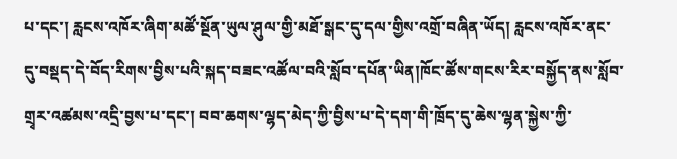པ་དང་། རླངས་འཁོར་ཞིག་མཚོ་སྔོན་ཡུལ་ཤུལ་གྱི་མཐོ་སྒང་དུ་དལ་གྱིས་འགྲོ་བཞིན་ཡོད། རླངས་འཁོར་ནང་དུ་བསྡད་དེ་བོད་རིགས་བྱིས་པའི་སྐད་བཟང་འཚོལ་བའི་སློབ་དཔོན་ཡིན།ཁོང་ཚོས་གངས་རིར་བསྐྱོད་ནས་སློབ་གྲྭར་འཚམས་འདྲི་བྱས་པ་དང་། བབ་ཆགས་ལྷད་མེད་ཀྱི་བྱིས་པ་དེ་དག་གི་ཁྲོད་དུ་ཆེས་ལྷན་སྐྱེས་ཀྱི་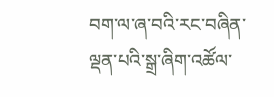བག་ལ་ཞ་བའི་རང་བཞིན་ལྡན་པའི་སྒྲ་ཞིག་འཚོལ་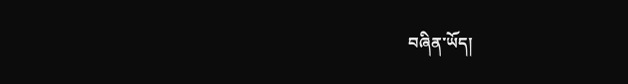བཞིན་ཡོད།